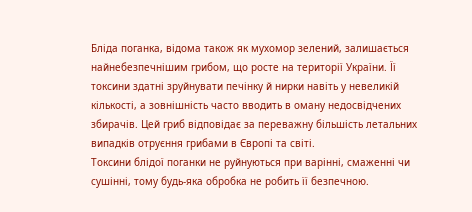Бліда поганка, відома також як мухомор зелений, залишається найнебезпечнішим грибом, що росте на території України. Її токсини здатні зруйнувати печінку й нирки навіть у невеликій кількості, а зовнішність часто вводить в оману недосвідчених збирачів. Цей гриб відповідає за переважну більшість летальних випадків отруєння грибами в Європі та світі.
Токсини блідої поганки не руйнуються при варінні, смаженні чи сушінні, тому будь-яка обробка не робить її безпечною.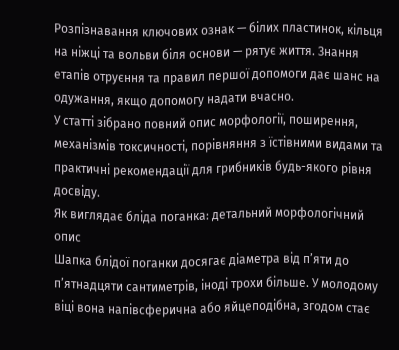Розпізнавання ключових ознак — білих пластинок, кільця на ніжці та вольви біля основи — рятує життя. Знання етапів отруєння та правил першої допомоги дає шанс на одужання, якщо допомогу надати вчасно.
У статті зібрано повний опис морфології, поширення, механізмів токсичності, порівняння з їстівними видами та практичні рекомендації для грибників будь-якого рівня досвіду.
Як виглядає бліда поганка: детальний морфологічний опис
Шапка блідої поганки досягає діаметра від п’яти до п’ятнадцяти сантиметрів, іноді трохи більше. У молодому віці вона напівсферична або яйцеподібна, згодом стає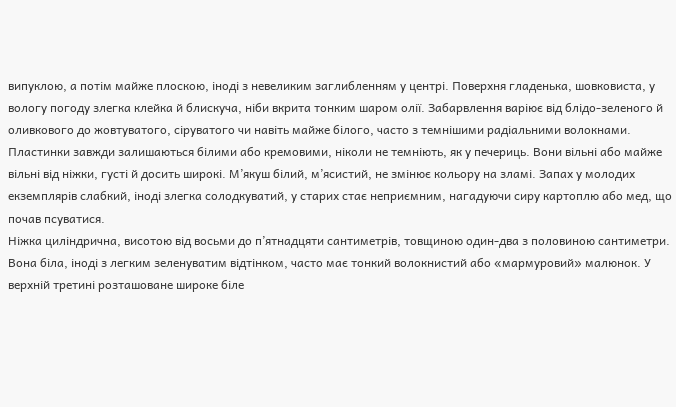випуклою, а потім майже плоскою, іноді з невеликим заглибленням у центрі. Поверхня гладенька, шовковиста, у вологу погоду злегка клейка й блискуча, ніби вкрита тонким шаром олії. Забарвлення варіює від блідо-зеленого й оливкового до жовтуватого, сіруватого чи навіть майже білого, часто з темнішими радіальними волокнами.
Пластинки завжди залишаються білими або кремовими, ніколи не темніють, як у печериць. Вони вільні або майже вільні від ніжки, густі й досить широкі. М’якуш білий, м’ясистий, не змінює кольору на зламі. Запах у молодих екземплярів слабкий, іноді злегка солодкуватий, у старих стає неприємним, нагадуючи сиру картоплю або мед, що почав псуватися.
Ніжка циліндрична, висотою від восьми до п’ятнадцяти сантиметрів, товщиною один-два з половиною сантиметри. Вона біла, іноді з легким зеленуватим відтінком, часто має тонкий волокнистий або «мармуровий» малюнок. У верхній третині розташоване широке біле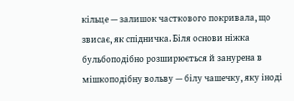кільце — залишок часткового покривала, що звисає, як спідничка. Біля основи ніжка бульбоподібно розширюється й занурена в мішкоподібну вольву — білу чашечку, яку іноді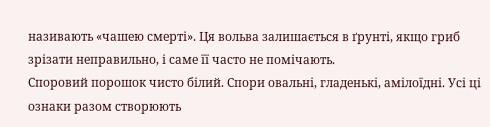називають «чашею смерті». Ця вольва залишається в ґрунті, якщо гриб зрізати неправильно, і саме її часто не помічають.
Споровий порошок чисто білий. Спори овальні, гладенькі, амілоїдні. Усі ці ознаки разом створюють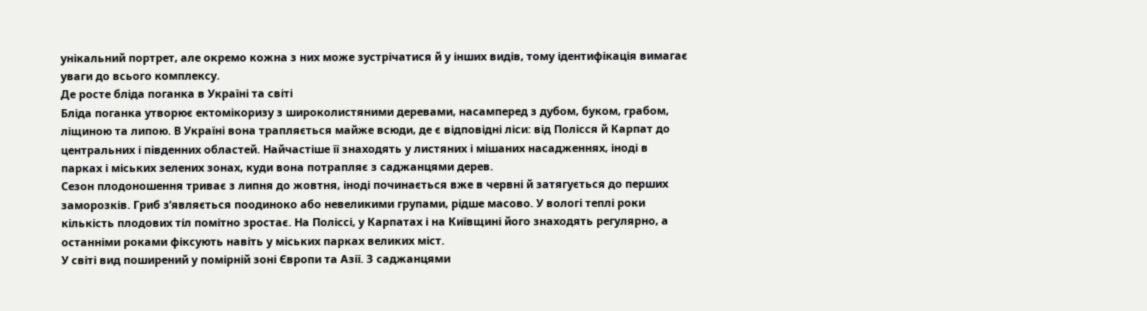унікальний портрет, але окремо кожна з них може зустрічатися й у інших видів, тому ідентифікація вимагає уваги до всього комплексу.
Де росте бліда поганка в Україні та світі
Бліда поганка утворює ектомікоризу з широколистяними деревами, насамперед з дубом, буком, грабом, ліщиною та липою. В Україні вона трапляється майже всюди, де є відповідні ліси: від Полісся й Карпат до центральних і південних областей. Найчастіше її знаходять у листяних і мішаних насадженнях, іноді в парках і міських зелених зонах, куди вона потрапляє з саджанцями дерев.
Сезон плодоношення триває з липня до жовтня, іноді починається вже в червні й затягується до перших заморозків. Гриб з’являється поодиноко або невеликими групами, рідше масово. У вологі теплі роки кількість плодових тіл помітно зростає. На Поліссі, у Карпатах і на Київщині його знаходять регулярно, а останніми роками фіксують навіть у міських парках великих міст.
У світі вид поширений у помірній зоні Європи та Азії. З саджанцями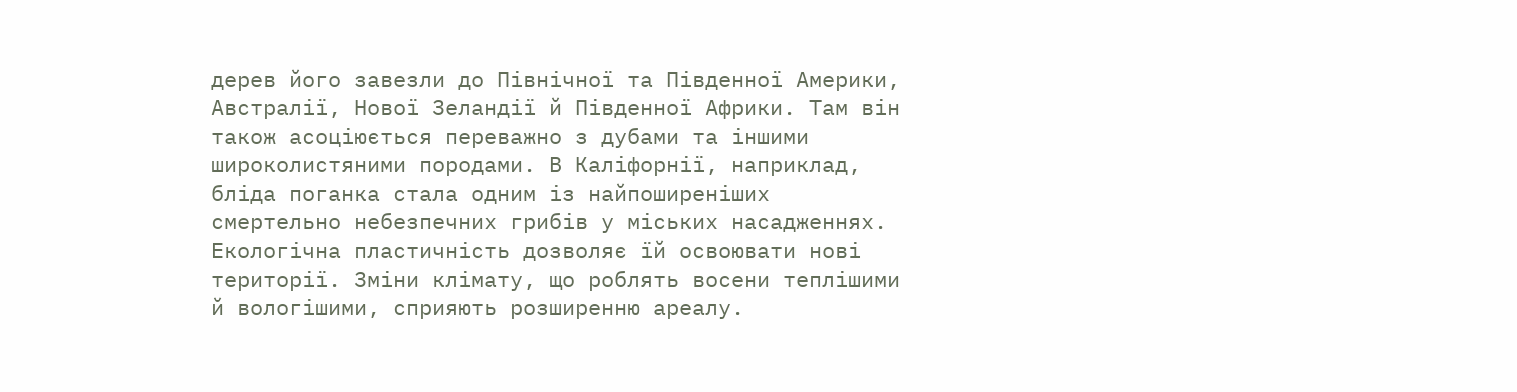дерев його завезли до Північної та Південної Америки, Австралії, Нової Зеландії й Південної Африки. Там він також асоціюється переважно з дубами та іншими широколистяними породами. В Каліфорнії, наприклад, бліда поганка стала одним із найпоширеніших смертельно небезпечних грибів у міських насадженнях.
Екологічна пластичність дозволяє їй освоювати нові території. Зміни клімату, що роблять восени теплішими й вологішими, сприяють розширенню ареалу.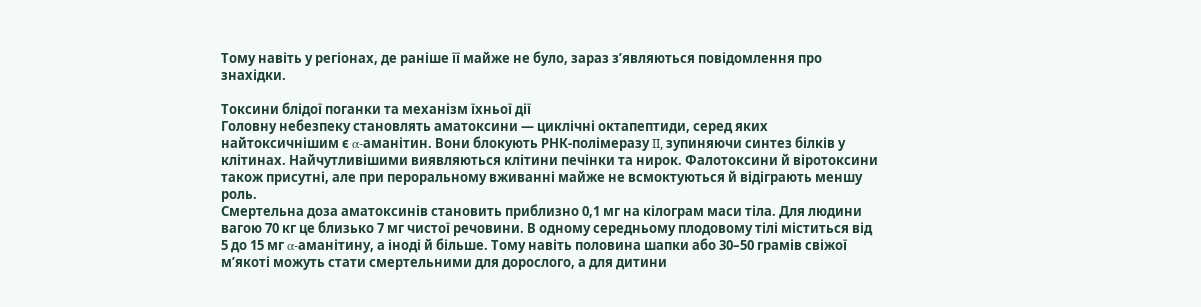Тому навіть у регіонах, де раніше її майже не було, зараз з’являються повідомлення про знахідки.

Токсини блідої поганки та механізм їхньої дії
Головну небезпеку становлять аматоксини — циклічні октапептиди, серед яких найтоксичнішим є α-аманітин. Вони блокують РНК-полімеразу II, зупиняючи синтез білків у клітинах. Найчутливішими виявляються клітини печінки та нирок. Фалотоксини й віротоксини також присутні, але при пероральному вживанні майже не всмоктуються й відіграють меншу роль.
Смертельна доза аматоксинів становить приблизно 0,1 мг на кілограм маси тіла. Для людини вагою 70 кг це близько 7 мг чистої речовини. В одному середньому плодовому тілі міститься від 5 до 15 мг α-аманітину, а іноді й більше. Тому навіть половина шапки або 30–50 грамів свіжої м’якоті можуть стати смертельними для дорослого, а для дитини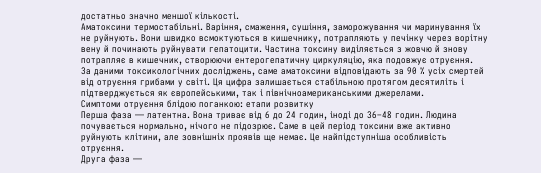достатньо значно меншої кількості.
Аматоксини термостабільні. Варіння, смаження, сушіння, заморожування чи маринування їх не руйнують. Вони швидко всмоктуються в кишечнику, потрапляють у печінку через ворітну вену й починають руйнувати гепатоцити. Частина токсину виділяється з жовчю й знову потрапляє в кишечник, створюючи ентерогепатичну циркуляцію, яка подовжує отруєння.
За даними токсикологічних досліджень, саме аматоксини відповідають за 90 % усіх смертей від отруєння грибами у світі. Ця цифра залишається стабільною протягом десятиліть і підтверджується як європейськими, так і північноамериканськими джерелами.
Симптоми отруєння блідою поганкою: етапи розвитку
Перша фаза — латентна. Вона триває від 6 до 24 годин, іноді до 36–48 годин. Людина почувається нормально, нічого не підозрює. Саме в цей період токсини вже активно руйнують клітини, але зовнішніх проявів ще немає. Це найпідступніша особливість отруєння.
Друга фаза —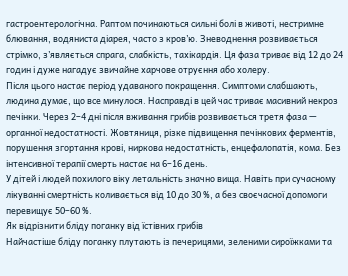гастроентерологічна. Раптом починаються сильні болі в животі, нестримне блювання, водяниста діарея, часто з кров’ю. Зневоднення розвивається стрімко, з’являється спрага, слабкість, тахікардія. Ця фаза триває від 12 до 24 годин і дуже нагадує звичайне харчове отруєння або холеру.
Після цього настає період удаваного покращення. Симптоми слабшають, людина думає, що все минулося. Насправді в цей час триває масивний некроз печінки. Через 2–4 дні після вживання грибів розвивається третя фаза — органної недостатності. Жовтяниця, різке підвищення печінкових ферментів, порушення згортання крові, ниркова недостатність, енцефалопатія, кома. Без інтенсивної терапії смерть настає на 6–16 день.
У дітей і людей похилого віку летальність значно вища. Навіть при сучасному лікуванні смертність коливається від 10 до 30 %, а без своєчасної допомоги перевищує 50–60 %.
Як відрізнити бліду поганку від їстівних грибів
Найчастіше бліду поганку плутають із печерицями, зеленими сироїжками та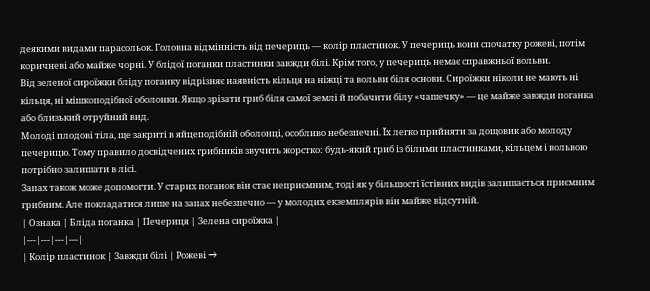деякими видами парасольок. Головна відмінність від печериць — колір пластинок. У печериць вони спочатку рожеві, потім коричневі або майже чорні. У блідої поганки пластинки завжди білі. Крім того, у печериць немає справжньої вольви.
Від зеленої сироїжки бліду поганку відрізняє наявність кільця на ніжці та вольви біля основи. Сироїжки ніколи не мають ні кільця, ні мішкоподібної оболонки. Якщо зрізати гриб біля самої землі й побачити білу «чашечку» — це майже завжди поганка або близький отруйний вид.
Молоді плодові тіла, ще закриті в яйцеподібній оболонці, особливо небезпечні. Їх легко прийняти за дощовик або молоду печерицю. Тому правило досвідчених грибників звучить жорстко: будь-який гриб із білими пластинками, кільцем і вольвою потрібно залишати в лісі.
Запах також може допомогти. У старих поганок він стає неприємним, тоді як у більшості їстівних видів залишається приємним грибним. Але покладатися лише на запах небезпечно — у молодих екземплярів він майже відсутній.
| Ознака | Бліда поганка | Печериця | Зелена сироїжка |
|---|---|---|---|
| Колір пластинок | Завжди білі | Рожеві →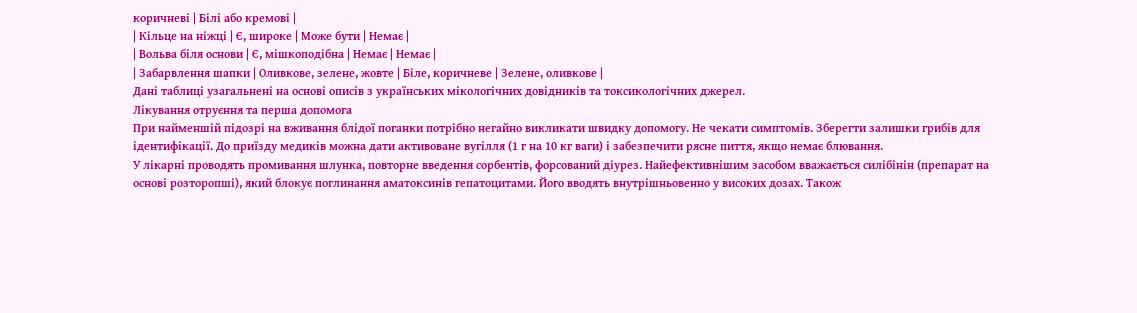коричневі | Білі або кремові |
| Кільце на ніжці | Є, широке | Може бути | Немає |
| Вольва біля основи | Є, мішкоподібна | Немає | Немає |
| Забарвлення шапки | Оливкове, зелене, жовте | Біле, коричневе | Зелене, оливкове |
Дані таблиці узагальнені на основі описів з українських мікологічних довідників та токсикологічних джерел.
Лікування отруєння та перша допомога
При найменшій підозрі на вживання блідої поганки потрібно негайно викликати швидку допомогу. Не чекати симптомів. Зберегти залишки грибів для ідентифікації. До приїзду медиків можна дати активоване вугілля (1 г на 10 кг ваги) і забезпечити рясне пиття, якщо немає блювання.
У лікарні проводять промивання шлунка, повторне введення сорбентів, форсований діурез. Найефективнішим засобом вважається силібінін (препарат на основі розторопші), який блокує поглинання аматоксинів гепатоцитами. Його вводять внутрішньовенно у високих дозах. Також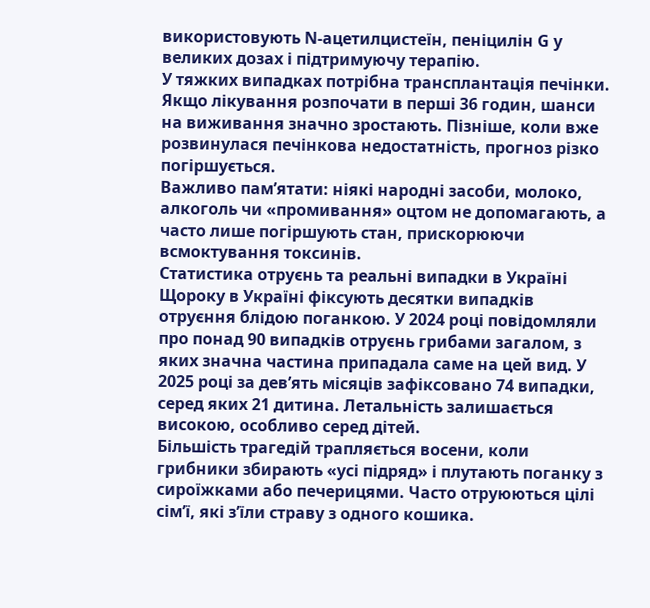використовують N-ацетилцистеїн, пеніцилін G у великих дозах і підтримуючу терапію.
У тяжких випадках потрібна трансплантація печінки. Якщо лікування розпочати в перші 36 годин, шанси на виживання значно зростають. Пізніше, коли вже розвинулася печінкова недостатність, прогноз різко погіршується.
Важливо пам’ятати: ніякі народні засоби, молоко, алкоголь чи «промивання» оцтом не допомагають, а часто лише погіршують стан, прискорюючи всмоктування токсинів.
Статистика отруєнь та реальні випадки в Україні
Щороку в Україні фіксують десятки випадків отруєння блідою поганкою. У 2024 році повідомляли про понад 90 випадків отруєнь грибами загалом, з яких значна частина припадала саме на цей вид. У 2025 році за дев’ять місяців зафіксовано 74 випадки, серед яких 21 дитина. Летальність залишається високою, особливо серед дітей.
Більшість трагедій трапляється восени, коли грибники збирають «усі підряд» і плутають поганку з сироїжками або печерицями. Часто отруюються цілі сім’ї, які з’їли страву з одного кошика.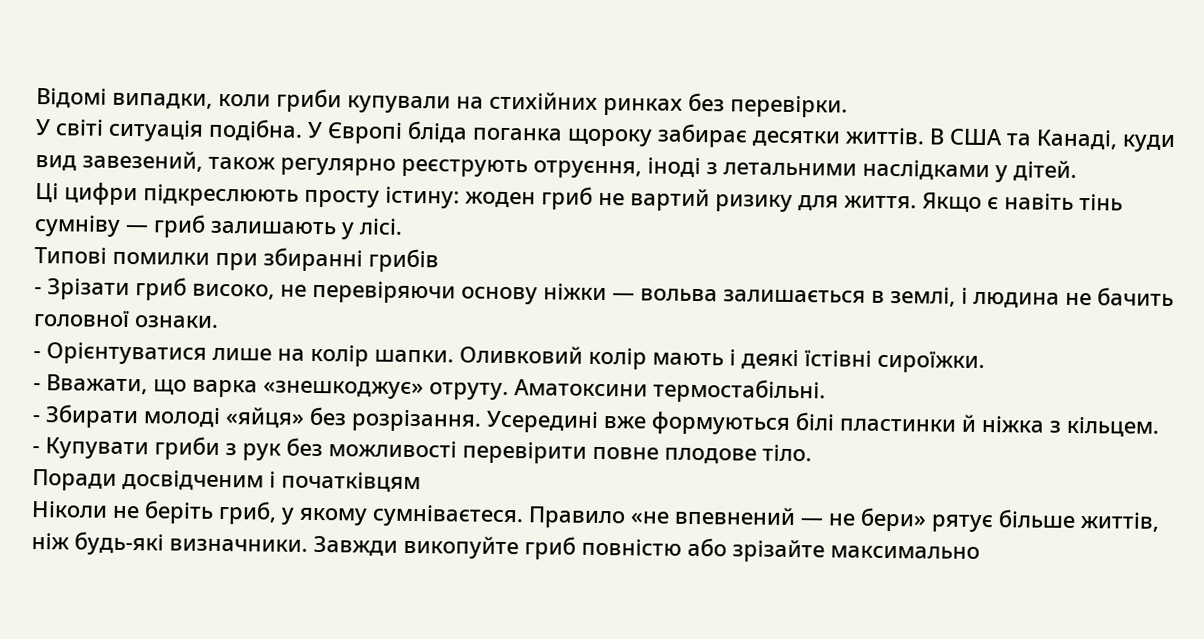Відомі випадки, коли гриби купували на стихійних ринках без перевірки.
У світі ситуація подібна. У Європі бліда поганка щороку забирає десятки життів. В США та Канаді, куди вид завезений, також регулярно реєструють отруєння, іноді з летальними наслідками у дітей.
Ці цифри підкреслюють просту істину: жоден гриб не вартий ризику для життя. Якщо є навіть тінь сумніву — гриб залишають у лісі.
Типові помилки при збиранні грибів
- Зрізати гриб високо, не перевіряючи основу ніжки — вольва залишається в землі, і людина не бачить головної ознаки.
- Орієнтуватися лише на колір шапки. Оливковий колір мають і деякі їстівні сироїжки.
- Вважати, що варка «знешкоджує» отруту. Аматоксини термостабільні.
- Збирати молоді «яйця» без розрізання. Усередині вже формуються білі пластинки й ніжка з кільцем.
- Купувати гриби з рук без можливості перевірити повне плодове тіло.
Поради досвідченим і початківцям
Ніколи не беріть гриб, у якому сумніваєтеся. Правило «не впевнений — не бери» рятує більше життів, ніж будь-які визначники. Завжди викопуйте гриб повністю або зрізайте максимально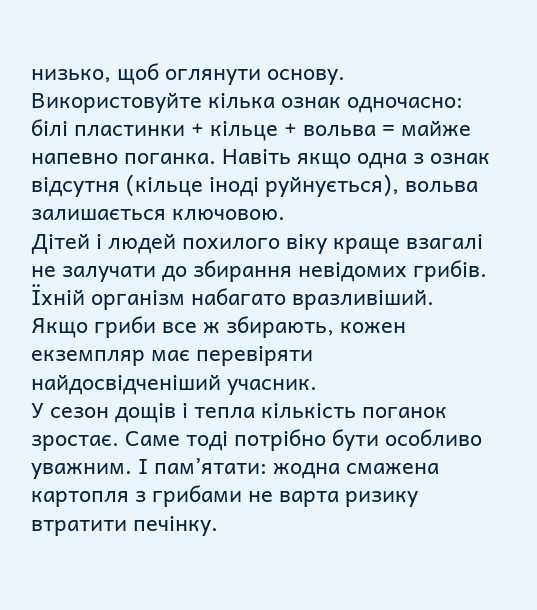низько, щоб оглянути основу.
Використовуйте кілька ознак одночасно: білі пластинки + кільце + вольва = майже напевно поганка. Навіть якщо одна з ознак відсутня (кільце іноді руйнується), вольва залишається ключовою.
Дітей і людей похилого віку краще взагалі не залучати до збирання невідомих грибів. Їхній організм набагато вразливіший. Якщо гриби все ж збирають, кожен екземпляр має перевіряти найдосвідченіший учасник.
У сезон дощів і тепла кількість поганок зростає. Саме тоді потрібно бути особливо уважним. І пам’ятати: жодна смажена картопля з грибами не варта ризику втратити печінку.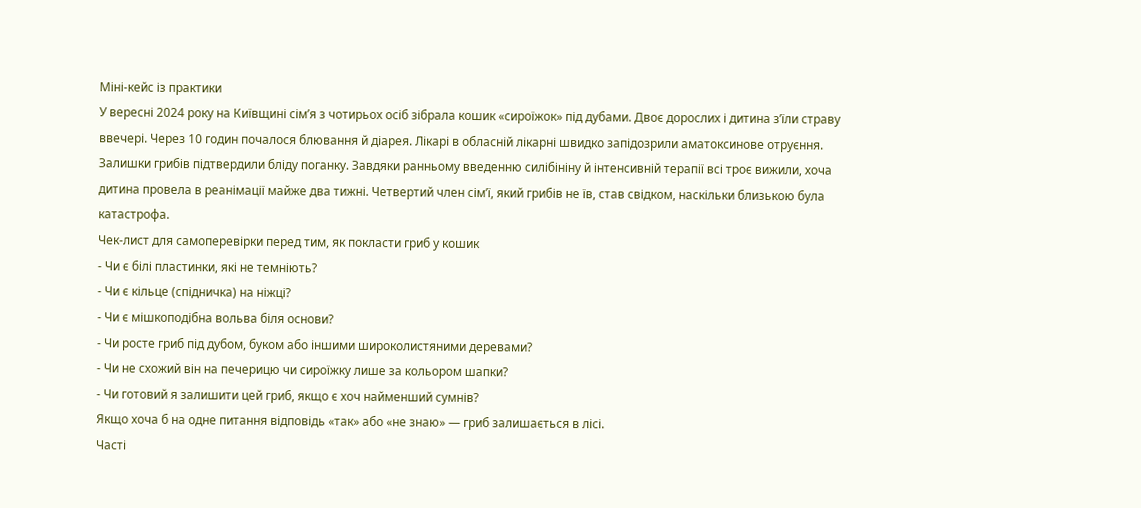Міні-кейс із практики
У вересні 2024 року на Київщині сім’я з чотирьох осіб зібрала кошик «сироїжок» під дубами. Двоє дорослих і дитина з’їли страву ввечері. Через 10 годин почалося блювання й діарея. Лікарі в обласній лікарні швидко запідозрили аматоксинове отруєння. Залишки грибів підтвердили бліду поганку. Завдяки ранньому введенню силібініну й інтенсивній терапії всі троє вижили, хоча дитина провела в реанімації майже два тижні. Четвертий член сім’ї, який грибів не їв, став свідком, наскільки близькою була катастрофа.
Чек-лист для самоперевірки перед тим, як покласти гриб у кошик
- Чи є білі пластинки, які не темніють?
- Чи є кільце (спідничка) на ніжці?
- Чи є мішкоподібна вольва біля основи?
- Чи росте гриб під дубом, буком або іншими широколистяними деревами?
- Чи не схожий він на печерицю чи сироїжку лише за кольором шапки?
- Чи готовий я залишити цей гриб, якщо є хоч найменший сумнів?
Якщо хоча б на одне питання відповідь «так» або «не знаю» — гриб залишається в лісі.
Часті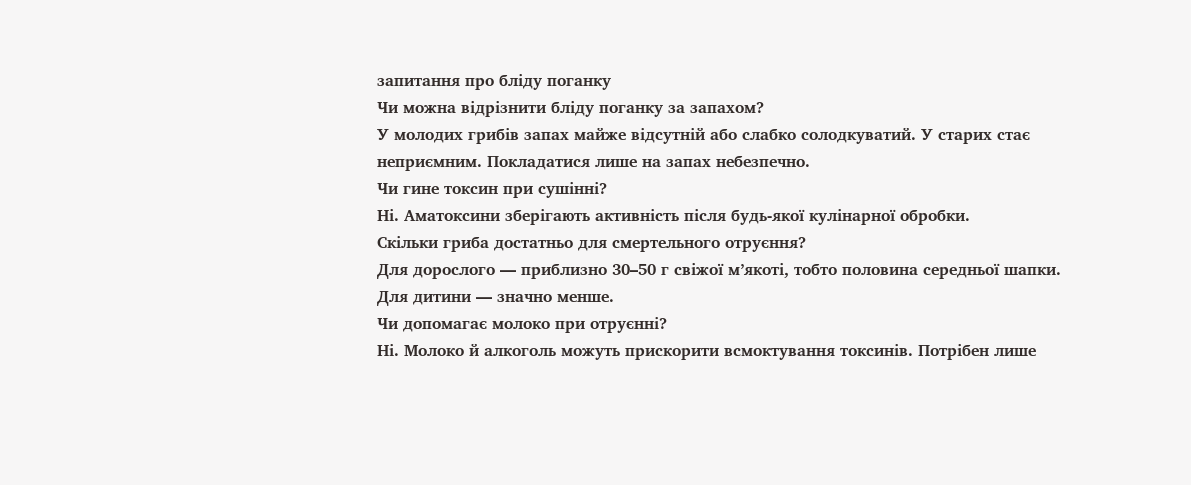запитання про бліду поганку
Чи можна відрізнити бліду поганку за запахом?
У молодих грибів запах майже відсутній або слабко солодкуватий. У старих стає неприємним. Покладатися лише на запах небезпечно.
Чи гине токсин при сушінні?
Ні. Аматоксини зберігають активність після будь-якої кулінарної обробки.
Скільки гриба достатньо для смертельного отруєння?
Для дорослого — приблизно 30–50 г свіжої м’якоті, тобто половина середньої шапки. Для дитини — значно менше.
Чи допомагає молоко при отруєнні?
Ні. Молоко й алкоголь можуть прискорити всмоктування токсинів. Потрібен лише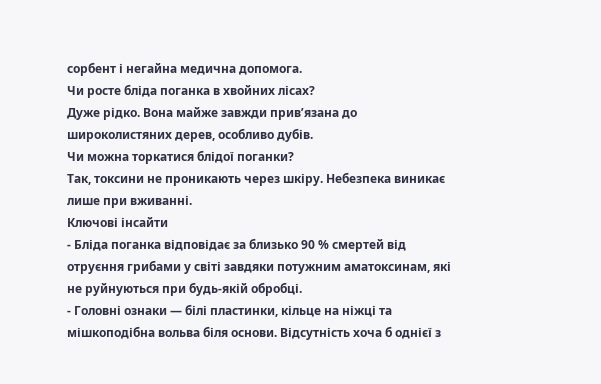сорбент і негайна медична допомога.
Чи росте бліда поганка в хвойних лісах?
Дуже рідко. Вона майже завжди прив’язана до широколистяних дерев, особливо дубів.
Чи можна торкатися блідої поганки?
Так, токсини не проникають через шкіру. Небезпека виникає лише при вживанні.
Ключові інсайти
- Бліда поганка відповідає за близько 90 % смертей від отруєння грибами у світі завдяки потужним аматоксинам, які не руйнуються при будь-якій обробці.
- Головні ознаки — білі пластинки, кільце на ніжці та мішкоподібна вольва біля основи. Відсутність хоча б однієї з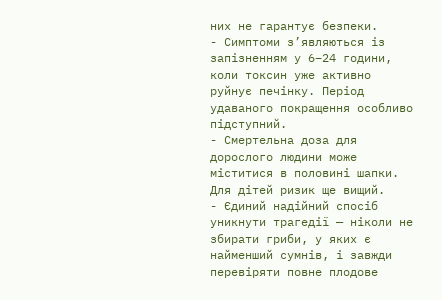них не гарантує безпеки.
- Симптоми з’являються із запізненням у 6–24 години, коли токсин уже активно руйнує печінку. Період удаваного покращення особливо підступний.
- Смертельна доза для дорослого людини може міститися в половині шапки. Для дітей ризик ще вищий.
- Єдиний надійний спосіб уникнути трагедії — ніколи не збирати гриби, у яких є найменший сумнів, і завжди перевіряти повне плодове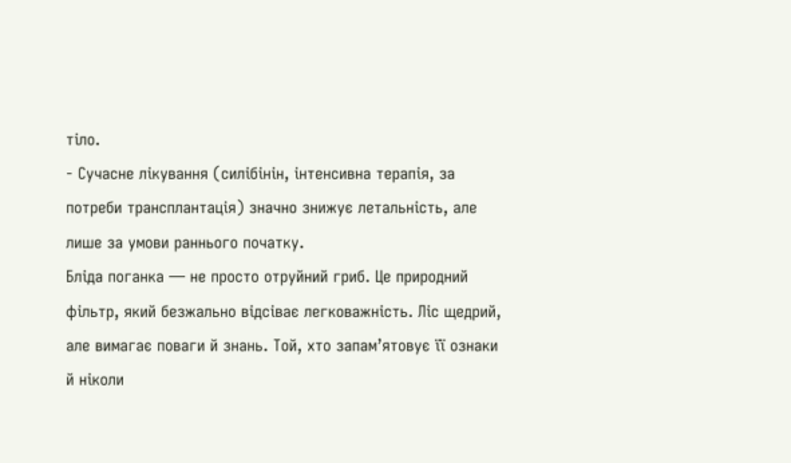тіло.
- Сучасне лікування (силібінін, інтенсивна терапія, за потреби трансплантація) значно знижує летальність, але лише за умови раннього початку.
Бліда поганка — не просто отруйний гриб. Це природний фільтр, який безжально відсіває легковажність. Ліс щедрий, але вимагає поваги й знань. Той, хто запам’ятовує її ознаки й ніколи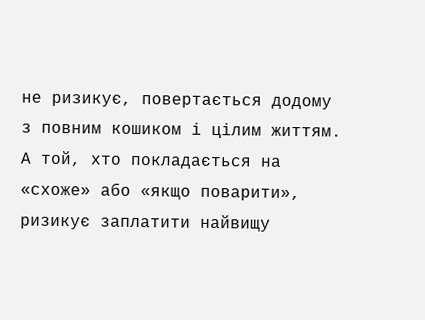не ризикує, повертається додому з повним кошиком і цілим життям. А той, хто покладається на «схоже» або «якщо поварити», ризикує заплатити найвищу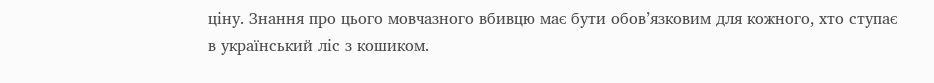ціну. Знання про цього мовчазного вбивцю має бути обов’язковим для кожного, хто ступає в український ліс з кошиком.